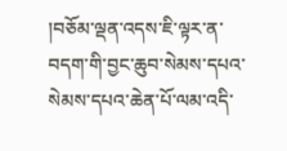།བཅོམ་ལྡན་འདས་ཇི་ལྟར་ན་བདག་གི་བྱང་ཆུབ་སེམས་དཔའ་སེམས་དཔའ་ཆེན་པོ་ལམ་འདི་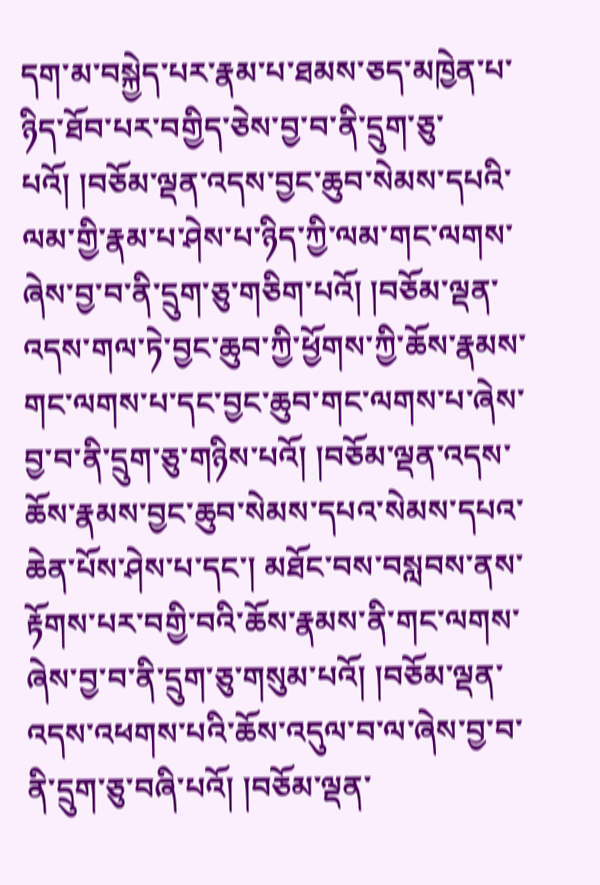དག་མ་བསྐྱེད་པར་རྣམ་པ་ཐམས་ཅད་མཁྱེན་པ་ཉིད་ཐོབ་པར་བགྱིད་ཅེས་བྱ་བ་ནི་དྲུག་ཅུ་པའོ། །བཅོམ་ལྡན་འདས་བྱང་ཆུབ་སེམས་དཔའི་ལམ་གྱི་རྣམ་པ་ཤེས་པ་ཉིད་ཀྱི་ལམ་གང་ལགས་ཞེས་བྱ་བ་ནི་དྲུག་ཅུ་གཅིག་པའོ། །བཅོམ་ལྡན་འདས་གལ་ཏེ་བྱང་ཆུབ་ཀྱི་ཕྱོགས་ཀྱི་ཆོས་རྣམས་གང་ལགས་པ་དང་བྱང་ཆུབ་གང་ལགས་པ་ཞེས་བྱ་བ་ནི་དྲུག་ཅུ་གཉིས་པའོ། །བཅོམ་ལྡན་འདས་ཆོས་རྣམས་བྱང་ཆུབ་སེམས་དཔའ་སེམས་དཔའ་ཆེན་པོས་ཤེས་པ་དང་། མཐོང་བས་བསླབས་ནས་རྟོགས་པར་བགྱི་བའི་ཆོས་རྣམས་ནི་གང་ལགས་ཞེས་བྱ་བ་ནི་དྲུག་ཅུ་གསུམ་པའོ། །བཅོམ་ལྡན་འདས་འཕགས་པའི་ཆོས་འདུལ་བ་ལ་ཞེས་བྱ་བ་ནི་དྲུག་ཅུ་བཞི་པའོ། །བཅོམ་ལྡན་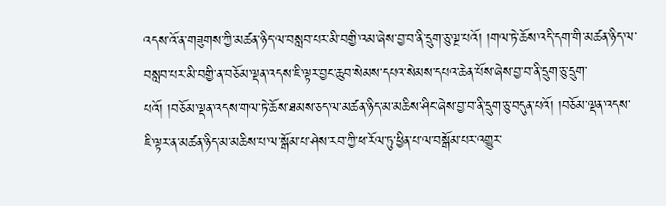འདས་འོ་ན་གཟུགས་ཀྱི་མཚན་ཉིད་ལ་བསླབ་པར་མི་བགྱི་འམ་ཞེས་བྱ་བ་ནི་དྲུག་ཅུ་ལྔ་པའོ། །གལ་ཏེ་ཆོས་འདི་དག་གི་མཚན་ཉིད་ལ་བསླབ་པར་མི་བགྱི་ན་བཅོམ་ལྡན་འདས་ཇི་ལྟར་བྱང་ཆུབ་སེམས་དཔའ་སེམས་དཔའ་ཆེན་པོས་ཞེས་བྱ་བ་ནི་དྲུག་ཅུ་དྲུག་པའོ། །བཅོམ་ལྡན་འདས་གལ་ཏེ་ཆོས་ཐམས་ཅད་ལ་མཚན་ཉིད་མ་མཆིས་ཤིང་ཞེས་བྱ་བ་ནི་དྲུག་ཅུ་བདུན་པའོ། །བཅོམ་ལྡན་འདས་ཇི་ལྟར་ན་མཚན་ཉིད་མ་མཆིས་པ་ལ་སྒོམ་པ་ཤེས་རབ་ཀྱི་ཕ་རོལ་ཏུ་ཕྱིན་པ་ལ་བསྒོམ་པར་འགྱུར་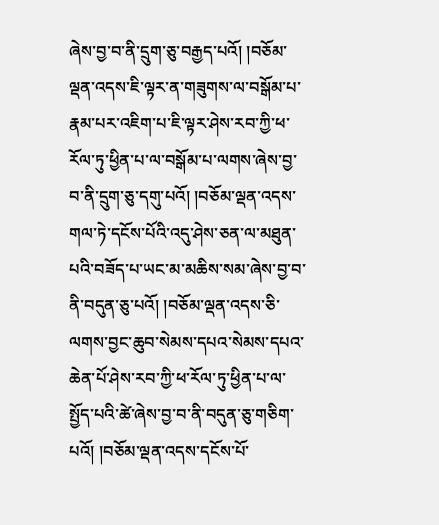ཞེས་བྱ་བ་ནི་དྲུག་ཅུ་བརྒྱད་པའོ། །བཅོམ་ལྡན་འདས་ཇི་ལྟར་ན་གཟུགས་ལ་བསྒོམ་པ་རྣམ་པར་འཇིག་པ་ཇི་ལྟར་ཤེས་རབ་ཀྱི་ཕ་རོལ་ཏུ་ཕྱིན་པ་ལ་བསྒོམ་པ་ལགས་ཞེས་བྱ་བ་ནི་དྲུག་ཅུ་དགུ་པའོ། །བཅོམ་ལྡན་འདས་གལ་ཏེ་དངོས་པོའི་འདུ་ཤེས་ཅན་ལ་མཐུན་པའི་བཟོད་པ་ཡང་མ་མཆིས་སམ་ཞེས་བྱ་བ་ནི་བདུན་ཅུ་པའོ། །བཅོམ་ལྡན་འདས་ཅི་ལགས་བྱང་ཆུབ་སེམས་དཔའ་སེམས་དཔའ་ཆེན་པོ་ཤེས་རབ་ཀྱི་ཕ་རོལ་ཏུ་ཕྱིན་པ་ལ་སྤྱོད་པའི་ཚེ་ཞེས་བྱ་བ་ནི་བདུན་ཅུ་གཅིག་པའོ། །བཅོམ་ལྡན་འདས་དངོས་པོ་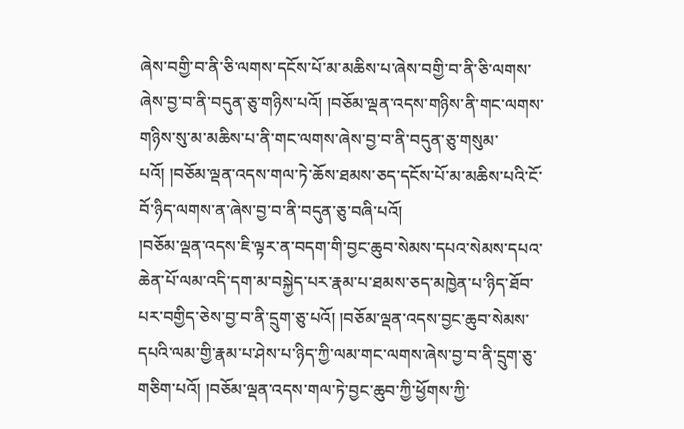ཞེས་བགྱི་བ་ནི་ཅི་ལགས་དངོས་པོ་མ་མཆིས་པ་ཞེས་བགྱི་བ་ནི་ཅི་ལགས་ཞེས་བྱ་བ་ནི་བདུན་ཅུ་གཉིས་པའོ། །བཅོམ་ལྡན་འདས་གཉིས་ནི་གང་ལགས་གཉིས་སུ་མ་མཆིས་པ་ནི་གང་ལགས་ཞེས་བྱ་བ་ནི་བདུན་ཅུ་གསུམ་པའོ། །བཅོམ་ལྡན་འདས་གལ་ཏེ་ཆོས་ཐམས་ཅད་དངོས་པོ་མ་མཆིས་པའི་ངོ་བོ་ཉིད་ལགས་ན་ཞེས་བྱ་བ་ནི་བདུན་ཅུ་བཞི་པའོ།
།བཅོམ་ལྡན་འདས་ཇི་ལྟར་ན་བདག་གི་བྱང་ཆུབ་སེམས་དཔའ་སེམས་དཔའ་ཆེན་པོ་ལམ་འདི་དག་མ་བསྐྱེད་པར་རྣམ་པ་ཐམས་ཅད་མཁྱེན་པ་ཉིད་ཐོབ་པར་བགྱིད་ཅེས་བྱ་བ་ནི་དྲུག་ཅུ་པའོ། །བཅོམ་ལྡན་འདས་བྱང་ཆུབ་སེམས་དཔའི་ལམ་གྱི་རྣམ་པ་ཤེས་པ་ཉིད་ཀྱི་ལམ་གང་ལགས་ཞེས་བྱ་བ་ནི་དྲུག་ཅུ་གཅིག་པའོ། །བཅོམ་ལྡན་འདས་གལ་ཏེ་བྱང་ཆུབ་ཀྱི་ཕྱོགས་ཀྱི་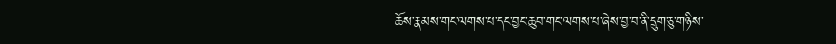ཆོས་རྣམས་གང་ལགས་པ་དང་བྱང་ཆུབ་གང་ལགས་པ་ཞེས་བྱ་བ་ནི་དྲུག་ཅུ་གཉིས་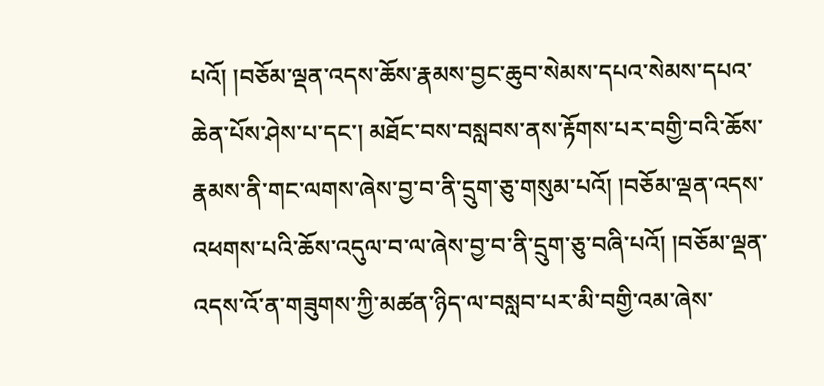པའོ། །བཅོམ་ལྡན་འདས་ཆོས་རྣམས་བྱང་ཆུབ་སེམས་དཔའ་སེམས་དཔའ་ཆེན་པོས་ཤེས་པ་དང་། མཐོང་བས་བསླབས་ནས་རྟོགས་པར་བགྱི་བའི་ཆོས་རྣམས་ནི་གང་ལགས་ཞེས་བྱ་བ་ནི་དྲུག་ཅུ་གསུམ་པའོ། །བཅོམ་ལྡན་འདས་འཕགས་པའི་ཆོས་འདུལ་བ་ལ་ཞེས་བྱ་བ་ནི་དྲུག་ཅུ་བཞི་པའོ། །བཅོམ་ལྡན་འདས་འོ་ན་གཟུགས་ཀྱི་མཚན་ཉིད་ལ་བསླབ་པར་མི་བགྱི་འམ་ཞེས་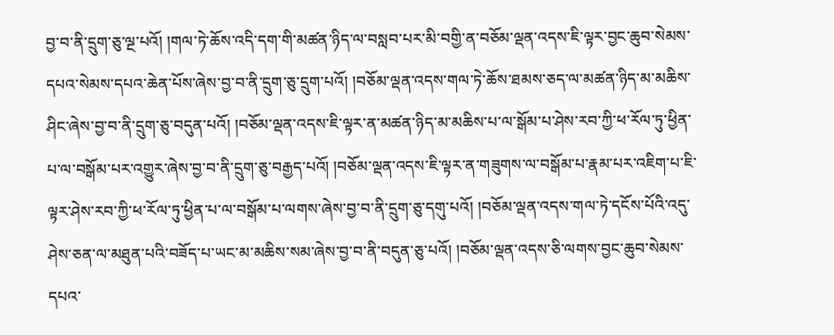བྱ་བ་ནི་དྲུག་ཅུ་ལྔ་པའོ། །གལ་ཏེ་ཆོས་འདི་དག་གི་མཚན་ཉིད་ལ་བསླབ་པར་མི་བགྱི་ན་བཅོམ་ལྡན་འདས་ཇི་ལྟར་བྱང་ཆུབ་སེམས་དཔའ་སེམས་དཔའ་ཆེན་པོས་ཞེས་བྱ་བ་ནི་དྲུག་ཅུ་དྲུག་པའོ། །བཅོམ་ལྡན་འདས་གལ་ཏེ་ཆོས་ཐམས་ཅད་ལ་མཚན་ཉིད་མ་མཆིས་ཤིང་ཞེས་བྱ་བ་ནི་དྲུག་ཅུ་བདུན་པའོ། །བཅོམ་ལྡན་འདས་ཇི་ལྟར་ན་མཚན་ཉིད་མ་མཆིས་པ་ལ་སྒོམ་པ་ཤེས་རབ་ཀྱི་ཕ་རོལ་ཏུ་ཕྱིན་པ་ལ་བསྒོམ་པར་འགྱུར་ཞེས་བྱ་བ་ནི་དྲུག་ཅུ་བརྒྱད་པའོ། །བཅོམ་ལྡན་འདས་ཇི་ལྟར་ན་གཟུགས་ལ་བསྒོམ་པ་རྣམ་པར་འཇིག་པ་ཇི་ལྟར་ཤེས་རབ་ཀྱི་ཕ་རོལ་ཏུ་ཕྱིན་པ་ལ་བསྒོམ་པ་ལགས་ཞེས་བྱ་བ་ནི་དྲུག་ཅུ་དགུ་པའོ། །བཅོམ་ལྡན་འདས་གལ་ཏེ་དངོས་པོའི་འདུ་ཤེས་ཅན་ལ་མཐུན་པའི་བཟོད་པ་ཡང་མ་མཆིས་སམ་ཞེས་བྱ་བ་ནི་བདུན་ཅུ་པའོ། །བཅོམ་ལྡན་འདས་ཅི་ལགས་བྱང་ཆུབ་སེམས་དཔའ་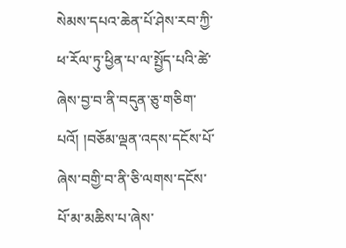སེམས་དཔའ་ཆེན་པོ་ཤེས་རབ་ཀྱི་ཕ་རོལ་ཏུ་ཕྱིན་པ་ལ་སྤྱོད་པའི་ཚེ་ཞེས་བྱ་བ་ནི་བདུན་ཅུ་གཅིག་པའོ། །བཅོམ་ལྡན་འདས་དངོས་པོ་ཞེས་བགྱི་བ་ནི་ཅི་ལགས་དངོས་པོ་མ་མཆིས་པ་ཞེས་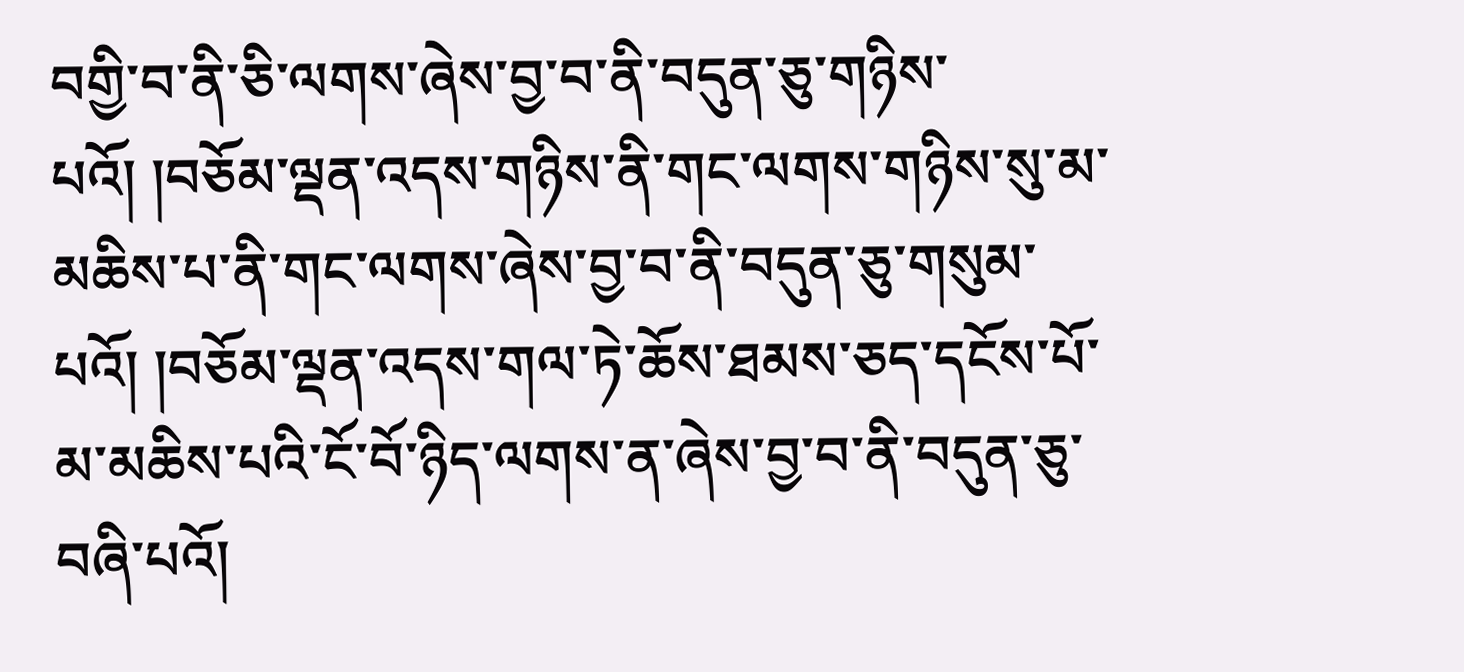བགྱི་བ་ནི་ཅི་ལགས་ཞེས་བྱ་བ་ནི་བདུན་ཅུ་གཉིས་པའོ། །བཅོམ་ལྡན་འདས་གཉིས་ནི་གང་ལགས་གཉིས་སུ་མ་མཆིས་པ་ནི་གང་ལགས་ཞེས་བྱ་བ་ནི་བདུན་ཅུ་གསུམ་པའོ། །བཅོམ་ལྡན་འདས་གལ་ཏེ་ཆོས་ཐམས་ཅད་དངོས་པོ་མ་མཆིས་པའི་ངོ་བོ་ཉིད་ལགས་ན་ཞེས་བྱ་བ་ནི་བདུན་ཅུ་བཞི་པའོ།